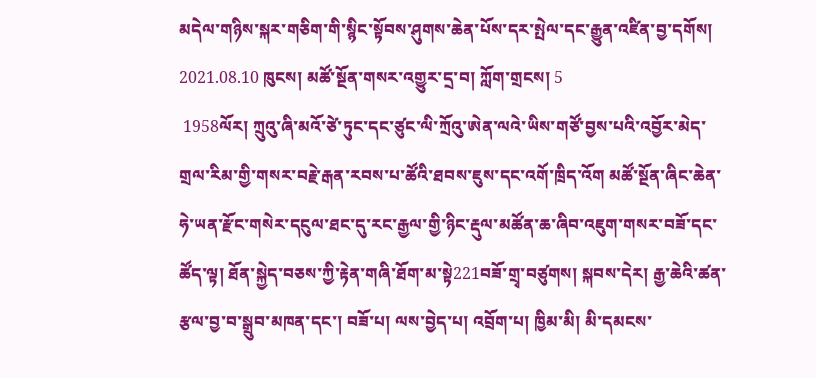མདེལ་གཉིས་སྐར་གཅིག་གི་སྙིང་སྟོབས་ཤུགས་ཆེན་པོས་དར་སྤེལ་དང་རྒྱུན་འཛིན་བྱ་དགོས།
2021.08.10 ཁུངས། མཚོ་སྔོན་གསར་འགྱུར་དྲ་བ། ཀློག་གྲངས། 5
 1958ལོར། ཀྲུའུ་ཞི་མའོ་ཙེ་ཏུང་དང་ཙུང་ལི་ཀྲོའུ་ཨེན་ལའེ་ཡིས་གཙོ་བྱས་པའི་འབྱོར་མེད་གྲལ་རིམ་གྱི་གསར་བརྗེ་རྒན་རབས་པ་ཚོའི་ཐབས་ཇུས་དང་འགོ་ཁྲིད་འོག མཚོ་སྔོན་ཞིང་ཆེན་ཧེ་ཡན་རྫོང་གསེར་དངུལ་ཐང་དུ་རང་རྒྱལ་གྱི་ཉིང་རྡུལ་མཚོན་ཆ་ཞིབ་འཇུག་གསར་བཟོ་དང་ཚོད་ལྟ། ཐོན་སྐྱེད་བཅས་ཀྱི་རྟེན་གཞི་ཐོག་མ་སྟེ221བཟོ་གྲྭ་བཙུགས། སྐབས་དེར། རྒྱ་ཆེའི་ཚན་རྩལ་བྱ་བ་སྒྲུབ་མཁན་དང་། བཟོ་པ། ལས་བྱེད་པ། འབྲོག་པ། ཁྱིམ་མི། མི་དམངས་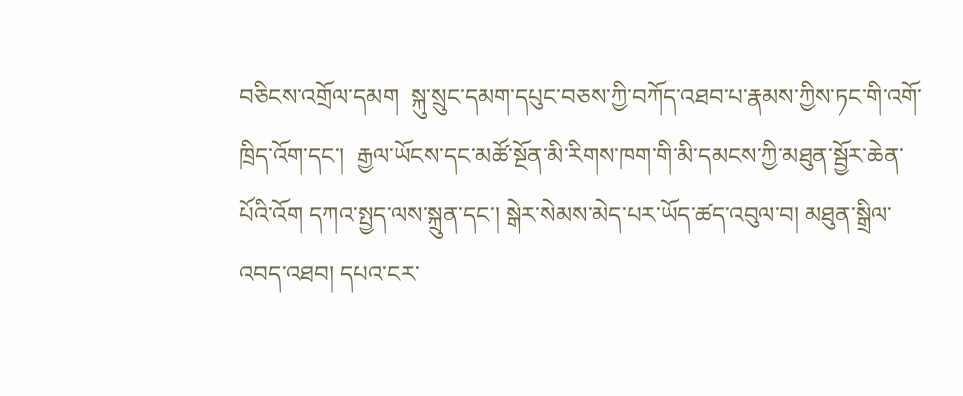བཅིངས་འགྲོལ་དམག  སྐུ་སྲུང་དམག་དཔུང་བཅས་ཀྱི་བཀོད་འཐབ་པ་རྣམས་ཀྱིས་ཏང་གི་འགོ་ཁྲིད་འོག་དང་།  རྒྱལ་ཡོངས་དང་མཚོ་སྔོན་མི་རིགས་ཁག་གི་མི་དམངས་ཀྱི་མཐུན་སྦྱོར་ཆེན་པོའི་འོག དཀའ་སྤྱད་ལས་སྐྲུན་དང་། སྒེར་སེམས་མེད་པར་ཡོད་ཚད་འབུལ་བ། མཐུན་སྒྲིལ་འབད་འཐབ། དཔའ་ངར་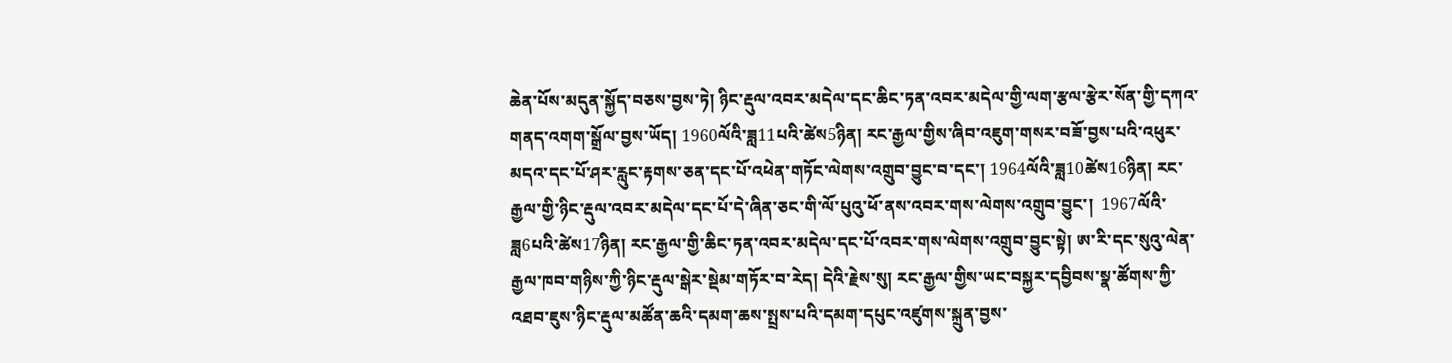ཆེན་པོས་མདུན་སྐྱོད་བཅས་བྱས་ཏེ། ཉིང་རྡུལ་འབར་མདེལ་དང་ཆིང་ཏན་འབར་མདེལ་གྱི་ལག་རྩལ་རྩེར་སོན་གྱི་དཀའ་གནད་འགག་སྒྲོལ་བྱས་ཡོད། 1960ལོའི་ཟླ11པའི་ཚེས5ཉིན། རང་རྒྱལ་གྱིས་ཞིབ་འཇུག་གསར་བཟོ་བྱས་པའི་འཕུར་མདའ་དང་པོ་ཤར་རླུང་རྟགས་ཅན་དང་པོ་འཕེན་གཏོང་ལེགས་འགྲུབ་བྱུང་བ་དང་། 1964ལོའི་ཟླ10ཚེས16ཉིན། རང་རྒྱལ་གྱི་ཉིང་རྡུལ་འབར་མདེལ་དང་པོ་དེ་ཞིན་ཅང་གི་ལོ་པུའུ་ཕོ་ནས་འབར་གས་ལེགས་འགྲུབ་བྱུང་།  1967ལོའི་ཟླ6པའི་ཚེས17ཉིན། རང་རྒྱལ་གྱི་ཆིང་ཏན་འབར་མདེལ་དང་པོ་འབར་གས་ལེགས་འགྲུབ་བྱུང་སྟེ། ཨ་རི་དང་སུའུ་ལེན་རྒྱལ་ཁབ་གཉིས་ཀྱི་ཉིང་རྡུལ་སྒེར་སྡེམ་གཏོར་བ་རེད། དེའི་རྗེས་སུ། རང་རྒྱལ་གྱིས་ཡང་བསྐྱར་དབྱིབས་སྣ་ཚོགས་ཀྱི་འཐབ་ཇུས་ཉིང་རྡུལ་མཚོན་ཆའི་དམག་ཆས་སྤྲས་པའི་དམག་དཔུང་འཛུགས་སྐྲུན་བྱས་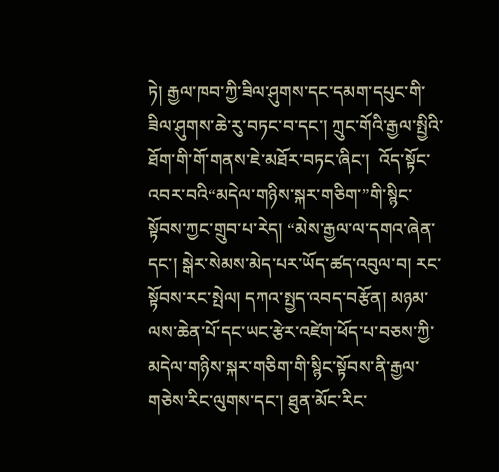ཏེ། རྒྱལ་ཁབ་ཀྱི་ཟིལ་ཤུགས་དང་དམག་དཔུང་གི་ཟིལ་ཤུགས་ཆེ་རུ་བཏང་བ་དང་། ཀྲུང་གོའི་རྒྱལ་སྤྱིའི་ཐོག་གི་གོ་གནས་ཇེ་མཐོར་བཏང་ཞིང་།  འོད་སྟོང་འབར་བའི“མདེལ་གཉིས་སྐར་གཅིག་”གི་སྙིང་སྟོབས་ཀྱང་གྲུབ་པ་རེད། “མེས་རྒྱལ་ལ་དགའ་ཞེན་དང་། སྒེར་སེམས་མེད་པར་ཡོད་ཚད་འབུལ་བ། རང་སྟོབས་རང་སྤེལ། དཀའ་སྤྱད་འབད་བརྩོན། མཉམ་ལས་ཆེན་པོ་དང་ཡང་རྩེར་འཛེག་ཕོད་པ་བཅས་ཀྱི་མདེལ་གཉིས་སྐར་གཅིག་གི་སྙིང་སྟོབས་ནི་རྒྱལ་གཅེས་རིང་ལུགས་དང་། ཐུན་མོང་རིང་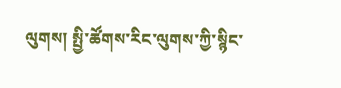ལུགས། སྤྱི་ཚོགས་རིང་ལུགས་ཀྱི་སྙིང་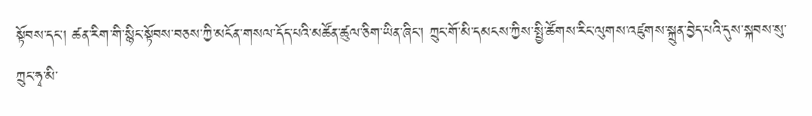སྟོབས་དང་། ཚན་རིག་གི་སྙིང་སྟོབས་བཅས་ཀྱི་མངོན་གསལ་དོད་པའི་མཚོན་ཚུལ་ཅིག་ཡིན་ཞིང་། ཀྲུང་གོ་མི་དམངས་ཀྱིས་སྤྱི་ཚོགས་རིང་ལུགས་འཛུགས་སྐྲུན་བྱེད་པའི་དུས་སྐབས་སུ་ཀྲུང་ཧྭ་མི་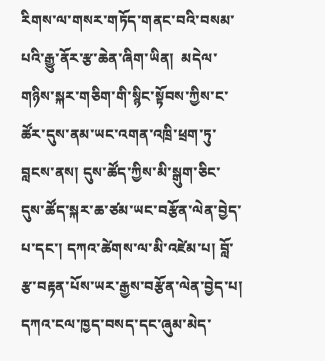རིགས་ལ་གསར་གཏོད་གནང་བའི་བསམ་པའི་རྒྱུ་ནོར་རྩ་ཆེན་ཞིག་ཡིན།  མདེལ་གཉིས་སྐར་གཅིག་གི་སྙིང་སྟོབས་ཀྱིས་ང་ཚོར་དུས་ནམ་ཡང་འགན་འཁྲི་ཕྲག་ཏུ་བླངས་ནས། དུས་ཚོད་ཀྱིས་མི་སྒུག་ཅིང་དུས་ཚོད་སྐར་ཆ་ཙམ་ཡང་བརྩོན་ལེན་བྱེད་པ་དང་། དཀའ་ཚེགས་ལ་མི་འཛེམ་པ། བློ་རྩ་བརྟན་པོས་ཡར་རྒྱས་བརྩོན་ལེན་བྱེད་པ། དཀའ་ངལ་ཁྱད་བསད་དང་ཞུམ་མེད་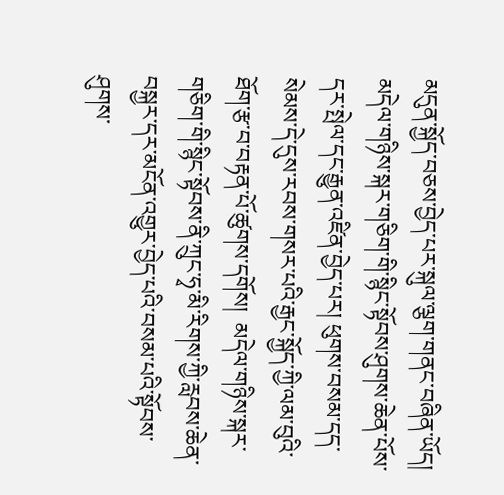མདུན་སྐྱོད་བཅས་བྱེད་པར་སྐུལ་ལྕག་གནང་བཞིན་ཡོད།
མདེལ་གཉིས་སྐར་གཅིག་གི་སྙིང་སྟོབས་ཤུགས་ཆེན་པོས་དར་སྤེལ་དང་རྒྱུན་འཛིན་བྱེད་པར། ཕུགས་བསམ་དད་སེམས་དེ་དུས་རབས་གསར་པའི་རྒྱང་སྐྱོད་ཀྱི་ལམ་བུའི་ཐོག་རྩ་བ་བརྟན་པོ་ཚུགས་དགོས།  མདེལ་གཉིས་སྐར་གཅིག་གི་སྙིང་སྟོབས་ནི་ཀྲུང་ཧྭ་མི་རིགས་ཀྱི་རླབས་ཆེན་བསྐྱར་དར་མངོན་འགྱུར་བྱེད་པའི་བསམ་པའི་སྟོབས་ཤུགས་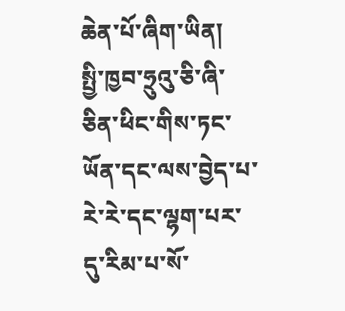ཆེན་པོ་ཞིག་ཡིན།  སྤྱི་ཁྱབ་ཧྲུའུ་ཅི་ཞི་ཅིན་ཕིང་གིས་ཏང་ཡོན་དང་ལས་བྱེད་པ་རེ་རེ་དང་ལྷག་པར་དུ་རིམ་པ་སོ་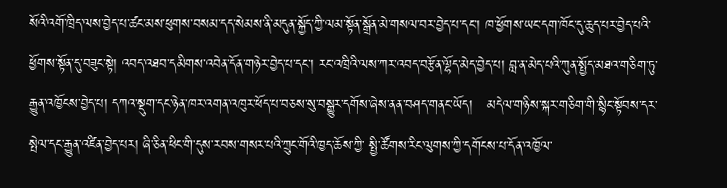སོའི་འགོ་ཁྲིད་ལས་བྱེད་པ་ཚང་མས་ཕུགས་བསམ་དད་སེམས་ནི་མདུན་སྐྱོད་ཀྱི་ལམ་སྟོན་སྒྲོན་མེ་གསལ་བར་བྱེད་པ་དང་། ཁ་ཕྱོགས་ཡང་དག་ཁོང་དུ་ཆུད་པར་བྱེད་པའི་ཕྱོགས་སྟོན་དུ་བཟུང་སྟེ། འབད་འཐབ་དམིགས་འབེན་དོན་གཉེར་བྱེད་པ་དང་། རང་འཁྲིའི་ལས་ཀར་འབད་བརྩོན་ལྷོད་མེད་བྱེད་པ། བླ་ན་མེད་པའི་ཀུན་སྤྱོད་མཐའ་གཅིག་ཏུ་རྒྱུན་འཁྱོངས་བྱེད་པ། དཀའ་སྡུག་དང་ཉེན་ཁར་འགན་འཁུར་ཕོད་པ་བཅས་སུ་བསྒྱུར་དགོས་ཞེས་ནན་བཤད་གནང་ཡོད།   མདེལ་གཉིས་སྐར་གཅིག་གི་སྙིང་སྟོབས་དར་སྤེལ་དང་རྒྱུན་འཛིན་བྱེད་པར། ཞི་ཅིན་ཕིང་གི་དུས་རབས་གསར་པའི་ཀྲུང་གོའི་ཁྱད་ཆོས་ཀྱི་ སྤྱི་ཚོགས་རིང་ལུགས་ཀྱི་དགོངས་པ་དོན་འཁྱོལ་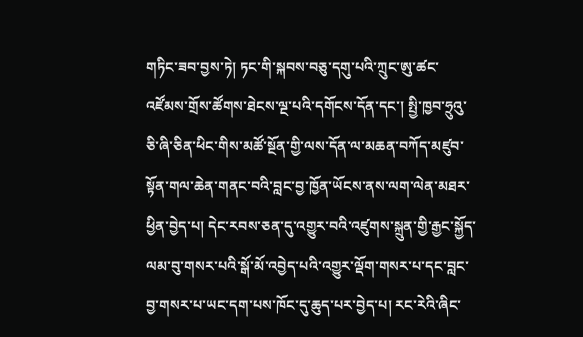གཏིང་ཟབ་བྱས་ཏེ། ཏང་གི་སྐབས་བཅུ་དགུ་པའི་ཀྲུང་ཨུ་ཚང་འཛོམས་གྲོས་ཚོགས་ཐེངས་ལྔ་པའི་དགོངས་དོན་དང་། སྤྱི་ཁྱབ་ཧྲུའུ་ཅི་ཞི་ཅིན་ཕིང་གིས་མཚོ་སྔོན་གྱི་ལས་དོན་ལ་མཆན་བཀོད་མཛུབ་སྟོན་གལ་ཆེན་གནང་བའི་བླང་བྱ་ཁྱོན་ཡོངས་ནས་ལག་ལེན་མཐར་ཕྱིན་བྱེད་པ། དེང་རབས་ཅན་དུ་འགྱུར་བའི་འཛུགས་སྐྲུན་གྱི་རྒྱང་སྐྱོད་ལམ་བུ་གསར་པའི་སྒོ་མོ་འབྱེད་པའི་འགྱུར་ལྡོག་གསར་པ་དང་བླང་བྱ་གསར་པ་ཡང་དག་པས་ཁོང་དུ་ཆུད་པར་བྱེད་པ། རང་རེའི་ཞིང་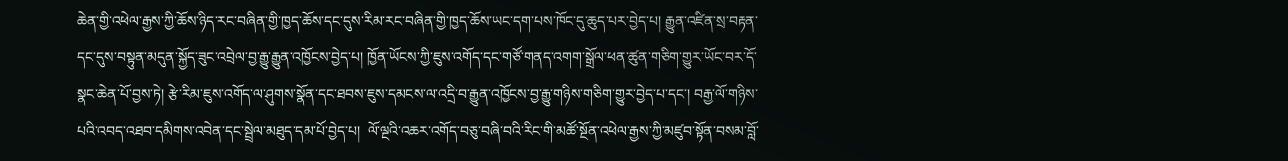ཆེན་གྱི་འཕེལ་རྒྱས་ཀྱི་ཆོས་ཉིད་རང་བཞིན་གྱི་ཁྱད་ཆོས་དང་དུས་རིམ་རང་བཞིན་གྱི་ཁྱད་ཆོས་ཡང་དག་པས་ཁོང་དུ་ཆུད་པར་བྱེད་པ། རྒྱུན་འཛིན་སྲ་བརྟན་དང་དུས་བསྟུན་མདུན་སྐྱོད་ཟུང་འབྲེལ་བྱ་རྒྱུ་རྒྱུན་འཁྱོངས་བྱེད་པ། ཁྱོན་ཡོངས་ཀྱི་ཇུས་འགོད་དང་གཙོ་གནད་འགག་སྒྲོལ་ཕན་ཚུན་གཅིག་གྱུར་ཡོང་བར་དོ་སྣང་ཆེན་པོ་བྱས་ཏེ། རྩེ་རིམ་ཇུས་འགོད་ལ་ཤུགས་སྣོན་དང་ཐབས་ཇུས་དམངས་ལ་འདྲི་བ་རྒྱུན་འཁྱོངས་བྱ་རྒྱུ་གཉིས་གཅིག་གྱུར་བྱེད་པ་དང་། བརྒྱ་ལོ་གཉིས་པའི་འབད་འཐབ་དམིགས་འབེན་དང་སྦྲེལ་མཐུད་དམ་པོ་བྱེད་པ།  ལོ་ལྔའི་འཆར་འགོད་བཅུ་བཞི་བའི་རིང་གི་མཚོ་སྔོན་འཕེལ་རྒྱས་ཀྱི་མཛུབ་སྟོན་བསམ་བློ་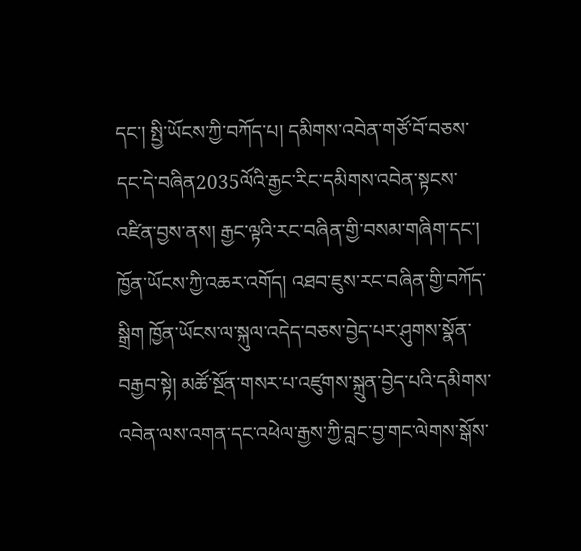དང་། སྤྱི་ཡོངས་ཀྱི་བཀོད་པ། དམིགས་འབེན་གཙོ་བོ་བཅས་དང་དེ་བཞིན2035ལོའི་རྒྱང་རིང་དམིགས་འབེན་སྟངས་འཛིན་བྱས་ནས། རྒྱང་ལྟའི་རང་བཞིན་གྱི་བསམ་གཞིག་དང་། ཁྱོན་ཡོངས་ཀྱི་འཆར་འགོད། འཐབ་ཇུས་རང་བཞིན་གྱི་བཀོད་སྒྲིག ཁྱོན་ཡོངས་ལ་སྐུལ་འདེད་བཅས་བྱེད་པར་ཤུགས་སྣོན་བརྒྱབ་སྟེ། མཚོ་སྔོན་གསར་པ་འཛུགས་སྐྲུན་བྱེད་པའི་དམིགས་འབེན་ལས་འགན་དང་འཕེལ་རྒྱས་ཀྱི་བླང་བྱ་གང་ལེགས་སྒོས་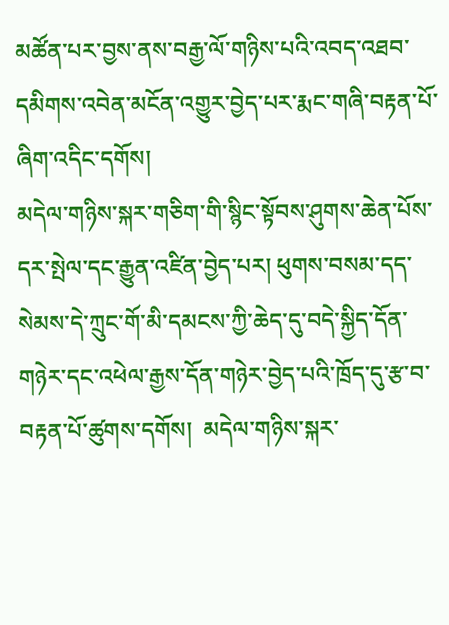མཚོན་པར་བྱས་ནས་བརྒྱ་ལོ་གཉིས་པའི་འབད་འཐབ་དམིགས་འབེན་མངོན་འགྱུར་བྱེད་པར་རྨང་གཞི་བརྟན་པོ་ཞིག་འདིང་དགོས།
མདེལ་གཉིས་སྐར་གཅིག་གི་སྙིང་སྟོབས་ཤུགས་ཆེན་པོས་དར་སྤེལ་དང་རྒྱུན་འཛིན་བྱེད་པར། ཕུགས་བསམ་དད་སེམས་དེ་ཀྲུང་གོ་མི་དམངས་ཀྱི་ཆེད་དུ་བདེ་སྐྱིད་དོན་གཉེར་དང་འཕེལ་རྒྱས་དོན་གཉེར་བྱེད་པའི་ཁྲོད་དུ་རྩ་བ་བརྟན་པོ་ཚུགས་དགོས།  མདེལ་གཉིས་སྐར་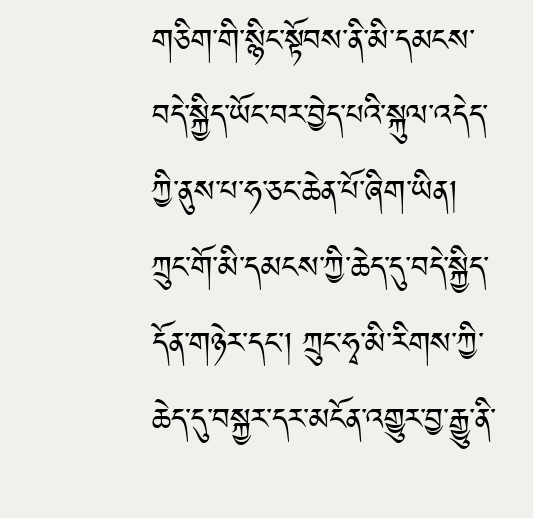གཅིག་གི་སྙིང་སྟོབས་ནི་མི་དམངས་བདེ་སྐྱིད་ཡོང་བར་བྱེད་པའི་སྐུལ་འདེད་ཀྱི་ནུས་པ་ཧ་ཅང་ཆེན་པོ་ཞིག་ཡིན། ཀྲུང་གོ་མི་དམངས་ཀྱི་ཆེད་དུ་བདེ་སྐྱིད་དོན་གཉེར་དང་། ཀྲུང་ཧྭ་མི་རིགས་ཀྱི་ཆེད་དུ་བསྐྱར་དར་མངོན་འགྱུར་བྱ་རྒྱུ་ནི་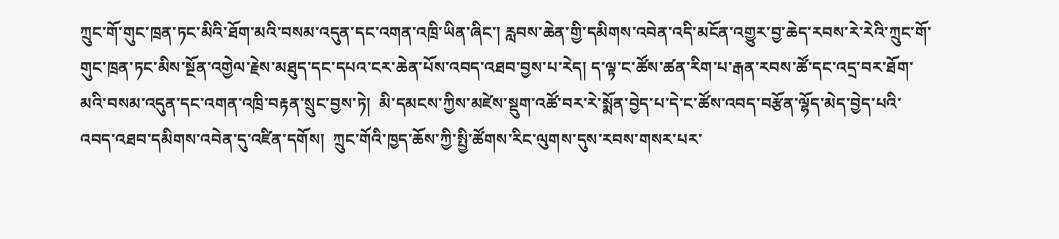ཀྲུང་གོ་གུང་ཁྲན་ཏང་མིའི་ཐོག་མའི་བསམ་འདུན་དང་འགན་འཁྲི་ཡིན་ཞིང་། རླབས་ཆེན་གྱི་དམིགས་འབེན་འདི་མངོན་འགྱུར་བྱ་ཆེད་རབས་རེ་རེའི་ཀྲུང་གོ་གུང་ཁྲན་ཏང་མིས་སྔོན་འགྱེལ་རྗེས་མཐུད་དང་དཔའ་ངར་ཆེན་པོས་འབད་འཐབ་བྱས་པ་རེད། ད་ལྟ་ང་ཚོས་ཚན་རིག་པ་རྒན་རབས་ཚོ་དང་འདྲ་བར་ཐོག་མའི་བསམ་འདུན་དང་འགན་འཁྲི་བརྟན་སྲུང་བྱས་ཏེ།  མི་དམངས་ཀྱིས་མཛེས་སྡུག་འཚོ་བར་རེ་སྨོན་བྱེད་པ་དེ་ང་ཚོས་འབད་བརྩོན་ལྷོད་མེད་བྱེད་པའི་འབད་འཐབ་དམིགས་འབེན་དུ་འཛིན་དགོས།  ཀྲུང་གོའི་ཁྱད་ཆོས་ཀྱི་སྤྱི་ཚོགས་རིང་ལུགས་དུས་རབས་གསར་པར་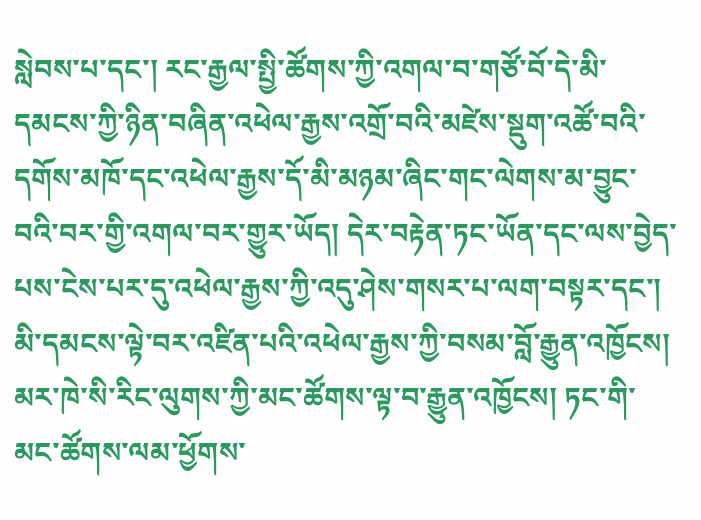སླེབས་པ་དང་། རང་རྒྱལ་སྤྱི་ཚོགས་ཀྱི་འགལ་བ་གཙོ་བོ་དེ་མི་དམངས་ཀྱི་ཉིན་བཞིན་འཕེལ་རྒྱས་འགྲོ་བའི་མཛེས་སྡུག་འཚོ་བའི་དགོས་མཁོ་དང་འཕེལ་རྒྱས་དོ་མི་མཉམ་ཞིང་གང་ལེགས་མ་བྱུང་བའི་བར་གྱི་འགལ་བར་གྱུར་ཡོད། དེར་བརྟེན་ཏང་ཡོན་དང་ལས་བྱེད་པས་ངེས་པར་དུ་འཕེལ་རྒྱས་ཀྱི་འདུ་ཤེས་གསར་པ་ལག་བསྟར་དང་། མི་དམངས་ལྟེ་བར་འཛིན་པའི་འཕེལ་རྒྱས་ཀྱི་བསམ་བློ་རྒྱུན་འཁྱོངས། མར་ཁེ་སི་རིང་ལུགས་ཀྱི་མང་ཚོགས་ལྟ་བ་རྒྱུན་འཁྱོངས། ཏང་གི་མང་ཚོགས་ལམ་ཕྱོགས་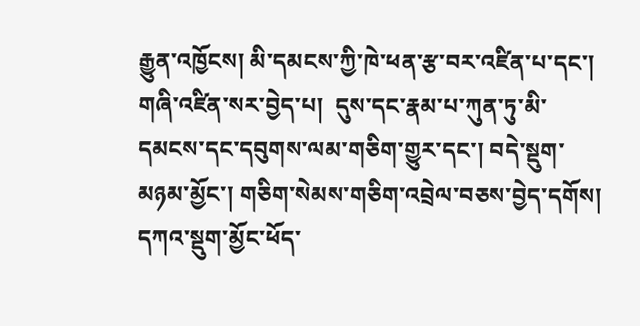རྒྱུན་འཁྱོངས། མི་དམངས་ཀྱི་ཁེ་ཕན་རྩ་བར་འཛིན་པ་དང་། གཞི་འཛིན་སར་བྱེད་པ།  དུས་དང་རྣམ་པ་ཀུན་ཏུ་མི་དམངས་དང་དབུགས་ལམ་གཅིག་གྱུར་དང་། བདེ་སྡུག་མཉམ་མྱོང་། གཅིག་སེམས་གཅིག་འབྲེལ་བཅས་བྱེད་དགོས། དཀའ་སྡུག་མྱོང་ཕོད་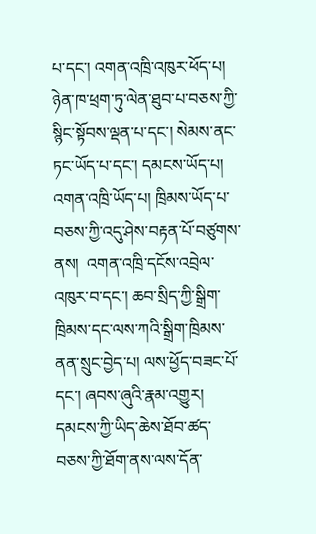པ་དང་། འགན་འཁྲི་འཁུར་ཕོད་པ། ཉེན་ཁ་ཕྲག་ཏུ་ལེན་ཐུབ་པ་བཅས་ཀྱི་སྙིང་སྟོབས་ལྡན་པ་དང་། སེམས་ནང་ཏང་ཡོད་པ་དང་། དམངས་ཡོད་པ། འགན་འཁྲི་ཡོད་པ། ཁྲིམས་ཡོད་པ་བཅས་ཀྱི་འདུ་ཤེས་བརྟན་པོ་བཙུགས་ནས།  འགན་འཁྲི་དངོས་འབྲེལ་འཁུར་བ་དང་། ཆབ་སྲིད་ཀྱི་སྒྲིག་ཁྲིམས་དང་ལས་ཀའི་སྒྲིག་ཁྲིམས་ནན་སྲུང་བྱེད་པ། ལས་ཕྱོད་བཟང་པོ་དང་། ཞབས་ཞུའི་རྣམ་འགྱུར། དམངས་ཀྱི་ཡིད་ཆེས་ཐོབ་ཚད་བཅས་ཀྱི་ཐོག་ནས་ལས་དོན་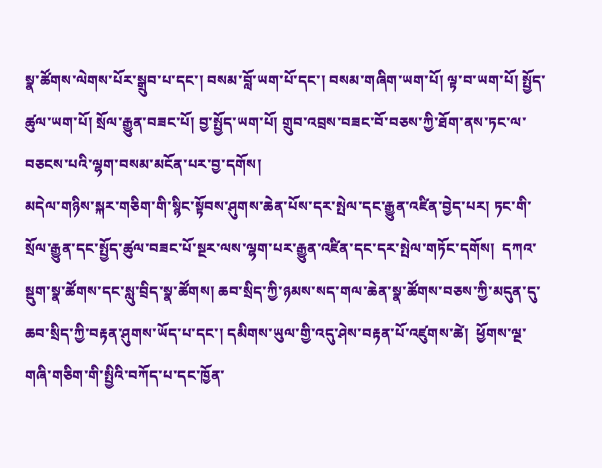སྣ་ཚོགས་ལེགས་པོར་སྒྲུབ་པ་དང་། བསམ་བློ་ཡག་པོ་དང་། བསམ་གཞིག་ཡག་པོ། ལྟ་བ་ཡག་པོ། སྤྱོད་ཚུལ་ཡག་པོ། སྲོལ་རྒྱུན་བཟང་པོ། བྱ་སྤྱོད་ཡག་པོ། གྲུབ་འབྲས་བཟང་བོ་བཅས་ཀྱི་ཐོག་ནས་ཏང་ལ་བཅངས་པའི་ལྷག་བསམ་མངོན་པར་བྱ་དགོས།
མདེལ་གཉིས་སྐར་གཅིག་གི་སྙིང་སྟོབས་ཤུགས་ཆེན་པོས་དར་སྤེལ་དང་རྒྱུན་འཛིན་བྱེད་པར། ཏང་གི་སྲོལ་རྒྱུན་དང་སྤྱོད་ཚུལ་བཟང་པོ་སྔར་ལས་ལྷག་པར་རྒྱུན་འཛིན་དང་དར་སྤེལ་གཏོང་དགོས།  དཀའ་སྡུག་སྣ་ཚོགས་དང་སླུ་བྲིད་སྣ་ཚོགས། ཆབ་སྲིད་ཀྱི་ཉམས་སད་གལ་ཆེན་སྣ་ཚོགས་བཅས་ཀྱི་མདུན་དུ་ཆབ་སྲིད་ཀྱི་བརྟན་ཤུགས་ཡོད་པ་དང་། དམིགས་ཡུལ་གྱི་འདུ་ཤེས་བརྟན་པོ་འཛུགས་ཚེ།  ཕྱོགས་ལྔ་གཞི་གཅིག་གི་སྤྱིའི་བཀོད་པ་དང་ཁྱོན་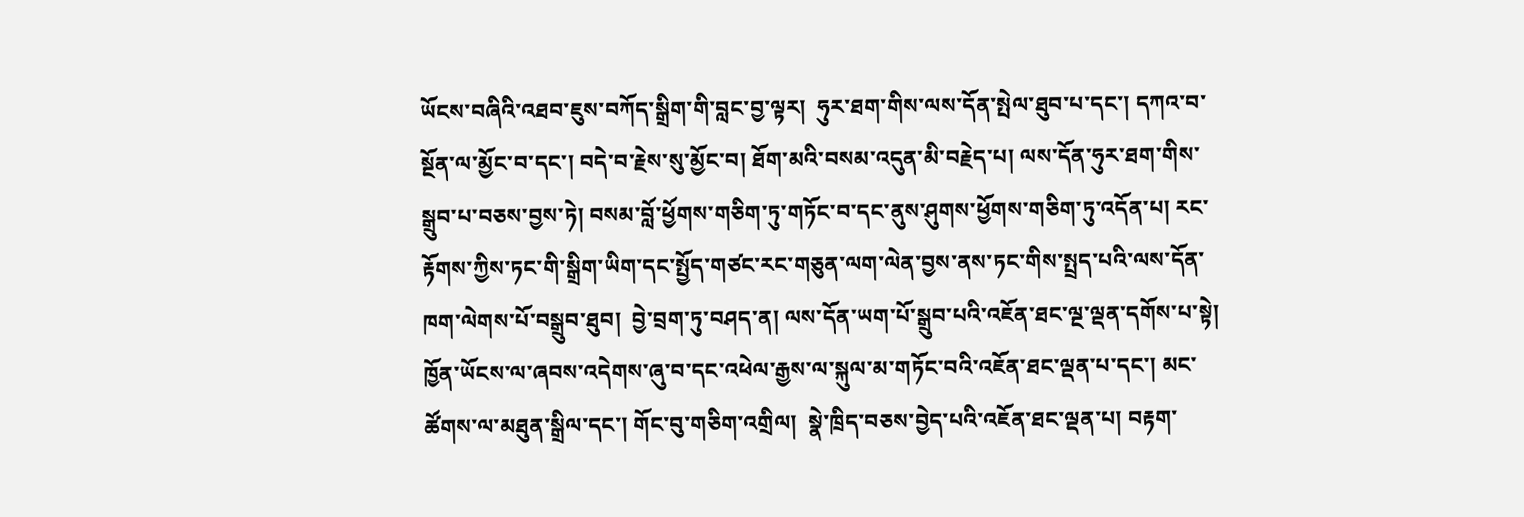ཡོངས་བཞིའི་འཐབ་ཇུས་བཀོད་སྒྲིག་གི་བླང་བྱ་ལྟར།  ཧུར་ཐག་གིས་ལས་དོན་སྤེལ་ཐུབ་པ་དང་། དཀའ་བ་སྔོན་ལ་མྱོང་བ་དང་། བདེ་བ་རྗེས་སུ་མྱོང་བ། ཐོག་མའི་བསམ་འདུན་མི་བརྗེད་པ། ལས་དོན་ཧུར་ཐག་གིས་སྒྲུབ་པ་བཅས་བྱས་ཏེ། བསམ་བློ་ཕྱོགས་གཅིག་ཏུ་གཏོང་བ་དང་ནུས་ཤུགས་ཕྱོགས་གཅིག་ཏུ་འདོན་པ། རང་རྟོགས་ཀྱིས་ཏང་གི་སྒྲིག་ཡིག་དང་སྤྱོད་གཙང་རང་གཅུན་ལག་ལེན་བྱས་ནས་ཏང་གིས་སྤྲད་པའི་ལས་དོན་ཁག་ལེགས་པོ་བསྒྲུབ་ཐུབ།  བྱེ་བྲག་ཏུ་བཤད་ན། ལས་དོན་ཡག་པོ་སྒྲུབ་པའི་འཇོན་ཐང་ལྔ་ལྡན་དགོས་པ་སྟེ། ཁྱོན་ཡོངས་ལ་ཞབས་འདེགས་ཞུ་བ་དང་འཕེལ་རྒྱས་ལ་སྐུལ་མ་གཏོང་བའི་འཇོན་ཐང་ལྡན་པ་དང་། མང་ཚོགས་ལ་མཐུན་སྒྲིལ་དང་། གོང་བུ་གཅིག་འགྲིལ།  སྣེ་ཁྲིད་བཅས་བྱེད་པའི་འཇོན་ཐང་ལྡན་པ། བརྟག་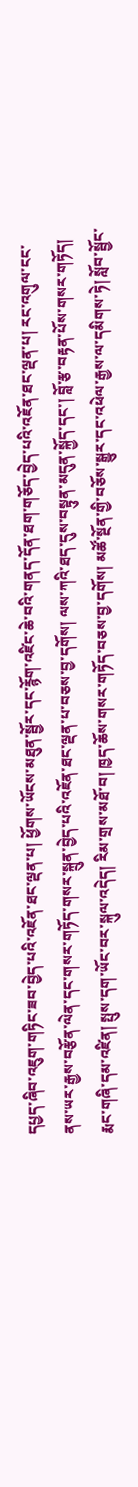དཔྱད་ཞིབ་འཇུག་གཏིང་ཟབ་བྱེད་པའི་འཇོན་ཐང་ལྡན་པ། ཕྱོགས་ཡོངས་མཐུན་སྦྱོར་དང་རྙོག་འཛིང་ཆེ་བའི་གནད་དོན་ཐག་གཅོད་བྱེད་པའི་འཇོན་ཐང་ལྡན་པ། རང་འགུལ་ངང་ནས་ཡར་རྒྱས་བརྩོན་ལེན་དང་གསར་གཏོད་གསར་སྐྲུན་བྱེད་པའི་འཇོན་ཐང་ལྡན་པ་བཅས་བྱ་དགོས། ལས་ཀའི་ཐད་དུས་བསྟུན་མདུན་སྐྱོད་དང་། བློ་རྩ་བརྟན་པོས་གསར་གཏོད། རྨང་གཞི་དམ་འཛིན། སྤུས་དག་ཡོང་བར་སྐུལ་འདེད། རིམ་གྲས་མཐོ་བ། ཁྱད་ཆོས་གསར་གཏོད་བཅས་བྱ་དགོས། མཚོ་སྔོན་གྱི་བཅོས་སྒྱུར་དང་འཕེལ་རྒྱས་ལ་དམིགས་ཏེ། སློབ་སྦྱོང་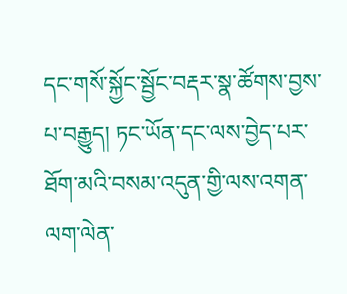དང་གསོ་སྐྱོང་སྦྱོང་བརྡར་སྣ་ཚོགས་བྱས་པ་བརྒྱུད། ཏང་ཡོན་དང་ལས་བྱེད་པར་ཐོག་མའི་བསམ་འདུན་གྱི་ལས་འགན་ལག་ལེན་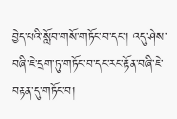བྱེད་པའི་སློབ་གསོ་གཏོང་བ་དང་། འདུ་ཤེས་བཞི་ཇེ་དྲག་ཏུ་གཏོང་བ་དང་རང་རྟོན་བཞི་ཇེ་བརྟན་དུ་གཏོང་བ།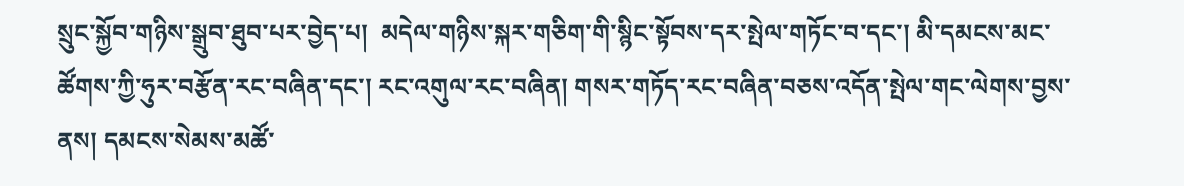སྲུང་སྐྱོབ་གཉིས་སྒྲུབ་ཐུབ་པར་བྱེད་པ།  མདེལ་གཉིས་སྐར་གཅིག་གི་སྙིང་སྟོབས་དར་སྤེལ་གཏོང་བ་དང་། མི་དམངས་མང་ཚོགས་ཀྱི་ཧུར་བརྩོན་རང་བཞིན་དང་། རང་འགུལ་རང་བཞིན། གསར་གཏོད་རང་བཞིན་བཅས་འདོན་སྤེལ་གང་ལེགས་བྱས་ནས། དམངས་སེམས་མཚོ་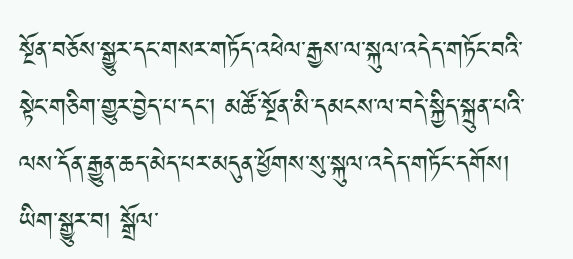སྔོན་བཅོས་སྒྱུར་དང་གསར་གཏོད་འཕེལ་རྒྱས་ལ་སྐུལ་འདེད་གཏོང་བའི་སྟེང་གཅིག་གྱུར་བྱེད་པ་དང་། མཚོ་སྔོན་མི་དམངས་ལ་བདེ་སྐྱིད་སྐྲུན་པའི་ལས་དོན་རྒྱུན་ཆད་མེད་པར་མདུན་ཕྱོགས་སུ་སྐུལ་འདེད་གཏོང་དགོས།
ཡིག་སྒྱུར་བ། སྒྲོལ་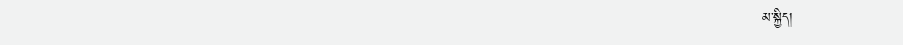མ་སྐྱིད།